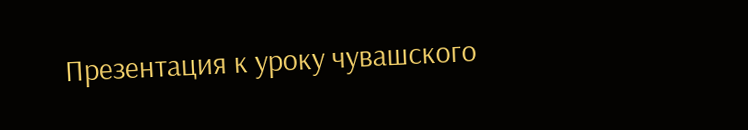Презентация к уроку чувашского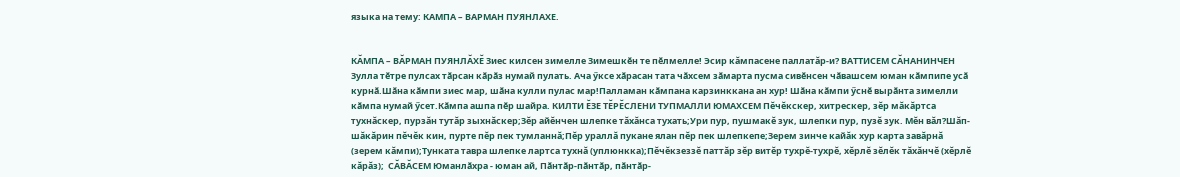языка на тему: КAМПА – ВAРМАН ПУЯНЛAХE.


КĂМПА – ВĂРМАН ПУЯНЛĂХĔ Зиес килсен зимелле Зимешкӗн те пӗлмелле! Эсир кăмпасене паллатăр-и? ВАТТИСЕМ СĂНАНИНЧЕН Зулла тӗтре пулсах тӑрсан кӑрӑз нумай пулать. Ача ӳксе хӑрасан тата чӑхсем зӑмарта пусма сивӗнсен чӑвашсем юман кӑмпипе усӑ курнӑ.Шӑна кӑмпи зиес мар, шӑна кулли пулас мар!Палламан кӑмпана карзинккана ан хур! Шӑна кӑмпи ӳснӗ вырӑнта зимелли кӑмпа нумай ӳсет.Кӑмпа ашпа пӗр шайра. КИЛТИ ĔЗЕ ТĔРĔСЛЕНИ ТУПМАЛЛИ ЮМАХСЕМ Пĕчĕкскер, хитрескер, зĕр мăкăртса тухнăскер, пурзăн тутăр зыхнăскер;Зĕр айĕнчен шлепке тăхăнса тухать;Ури пур, пушмакĕ зук, шлепки пур, пузĕ зук. Мĕн вăл?Шăп-шăкăрин пĕчĕк кин, пурте пĕр пек тумланнă;Пĕр ураллă пукане ялан пĕр пек шлепкепе;Зерем зинче кайăк хур карта завăрнă (зерем кăмпи);Тунката тавра шлепке лартса тухнă (уплюнкка);Пĕчĕкзеззĕ паттăр зĕр витĕр тухрĕ-тухрĕ, хĕрлĕ зĕлĕк тăхăнчĕ (хĕрлĕ кăрăз);  СĂВĂСЕМ Юманлӑхра - юман ай, Пӑнтӑр-пӑнтӑр, пӑнтӑр-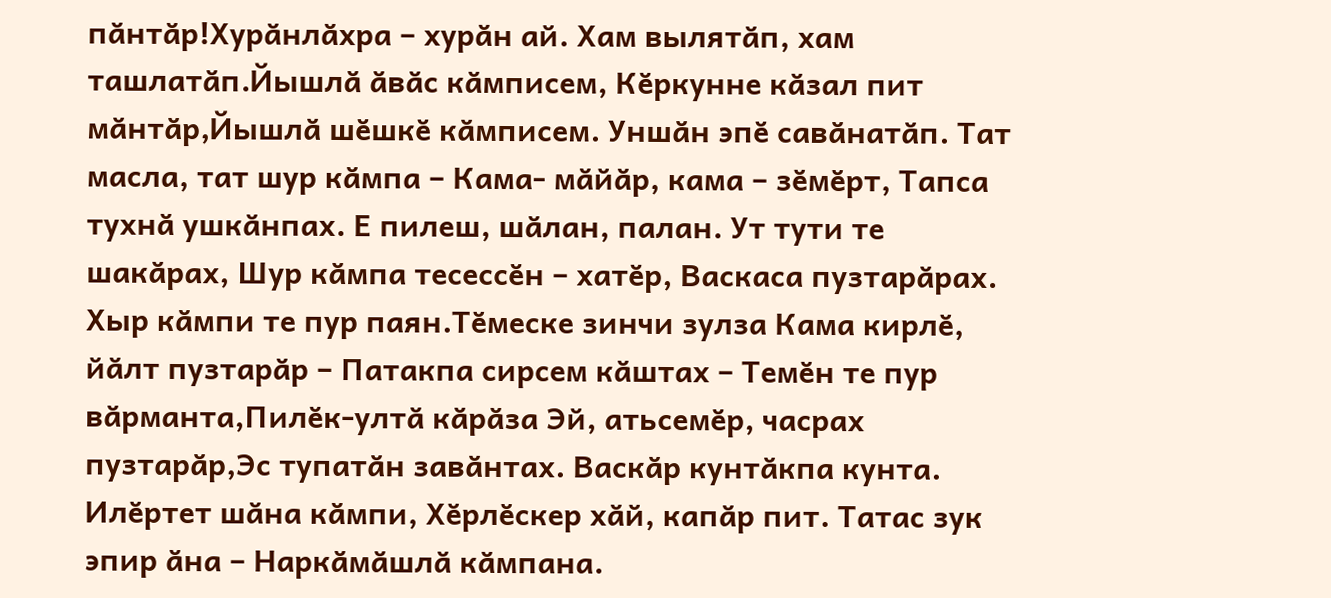пӑнтӑр!Хурӑнлӑхра – хурӑн ай. Хам вылятӑп, хам ташлатӑп.Йышлӑ ӑвӑс кӑмписем, Кӗркунне кӑзал пит мӑнтӑр,Йышлӑ шӗшкӗ кӑмписем. Уншӑн эпӗ савӑнатӑп. Тат масла, тат шур кӑмпа – Кама- мӑйӑр, кама – зӗмӗрт, Тапса тухнӑ ушкӑнпах. Е пилеш, шӑлан, палан. Ут тути те шакӑрах, Шур кӑмпа тесессӗн – хатӗр, Васкаса пузтарӑрах. Хыр кӑмпи те пур паян.Тӗмеске зинчи зулза Кама кирлӗ, йӑлт пузтарӑр – Патакпа сирсем кӑштах – Темӗн те пур вӑрманта,Пилӗк-ултӑ кӑрӑза Эй, атьсемӗр, часрах пузтарӑр,Эс тупатӑн завӑнтах. Васкӑр кунтӑкпа кунта. Илӗртет шӑна кӑмпи, Хӗрлӗскер хӑй, капӑр пит. Татас зук эпир ӑна – Наркӑмӑшлӑ кӑмпана.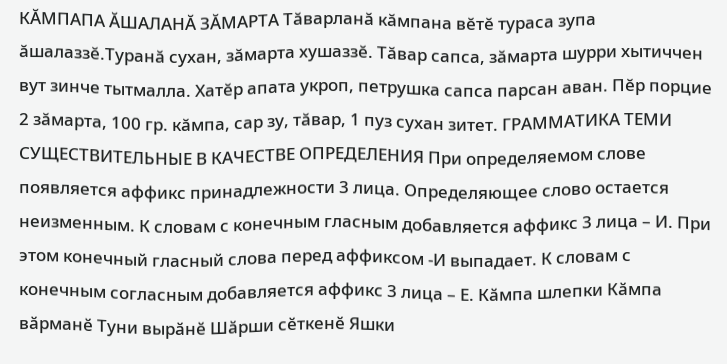КĂМПАПА ĂШАЛАНĂ ЗĂМАРТА Тăварланă кăмпана вĕтĕ тураса зупа ăшалаззĕ.Туранă сухан, зăмарта хушаззĕ. Тăвар сапса, зăмарта шурри хытиччен вут зинче тытмалла. Хатĕр апата укроп, петрушка сапса парсан аван. Пĕр порцие 2 зăмарта, 100 гр. кăмпа, сар зу, тăвар, 1 пуз сухан зитет. ГРАММАТИКА ТЕМИ СУЩЕСТВИТЕЛЬНЫЕ В КАЧЕСТВЕ ОПРЕДЕЛЕНИЯ При определяемом слове появляется аффикс принадлежности 3 лица. Определяющее слово остается неизменным. К словам с конечным гласным добавляется аффикс 3 лица – И. При этом конечный гласный слова перед аффиксом -И выпадает. К словам с конечным согласным добавляется аффикс 3 лица – Е. Кӑмпа шлепки Кӑмпа вӑрманӗ Туни вырӑнӗ Шӑрши сӗткенӗ Яшки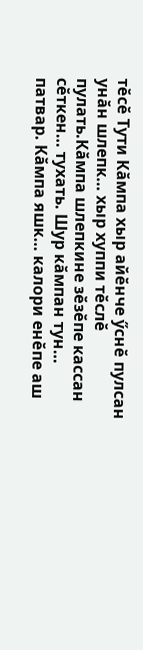тӗсӗ Тути Кӑмпа хыр айӗнче ӳснӗ пулсан унӑн шлепк… хыр хуппи тӗслӗ пулать.Кӑмпа шлепкине зӗзӗпе кассан сӗткен… тухать. Шур кӑмпан тун… патвар. Кӑмпа яшк… калори енӗпе аш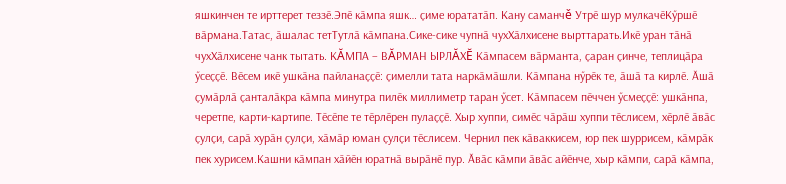яшкинчен те ирттерет теззӗ.Эпӗ кӑмпа яшк… ҫиме юрататӑп. Кану саманчě Утрӗ шур мулкачӗКӳршӗ вӑрмана.Татас, ӑшалас тетТутлӑ кӑмпана.Сике-сике чупнӑ чухХӑлхисене вырттарать.Икӗ уран тӑнӑ чухХӑлхисене чанк тытать. КĂМПА – ВĂРМАН ЫРЛĂХĔ Кӑмпасем вӑрманта, ҫаран ҫинче, теплицӑра ӳсеҫҫӗ. Вӗсем икӗ ушкӑна пайланаҫҫӗ: ҫимелли тата наркӑмӑшли. Кӑмпана нӳрӗк те, ӑшӑ та кирлӗ. Ӑшӑ ҫумӑрлӑ ҫанталӑкра кӑмпа минутра пилӗк миллиметр таран ӳсет. Кӑмпасем пӗччен ӳсмеҫҫӗ: ушкӑнпа, черетпе, карти-картипе. Тӗсӗпе те тӗрлӗрен пулаҫҫӗ. Хыр хуппи, симӗс чӑрӑш хуппи тӗслисем, хӗрлӗ ӑвӑс ҫулҫи, сарӑ хурӑн ҫулҫи, хӑмӑр юман ҫулҫи тӗслисем. Чернил пек кӑваккисем, юр пек шуррисем, кӑмрӑк пек хурисем.Кашни кӑмпан хӑйӗн юратнӑ вырӑнӗ пур. Ӑвӑс кӑмпи ӑвӑс айӗнче, хыр кӑмпи, сарӑ кӑмпа,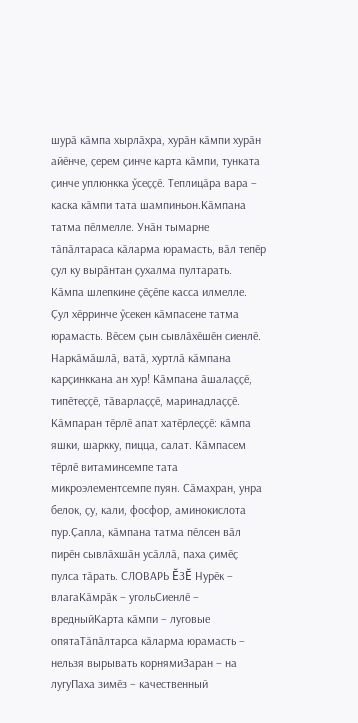шурӑ кӑмпа хырлӑхра, хурӑн кӑмпи хурӑн айӗнче, ҫерем ҫинче карта кӑмпи, тунката ҫинче уплюнкка ӳсеҫҫӗ. Теплицӑра вара – каска кӑмпи тата шампиньон.Кӑмпана татма пӗлмелле. Унӑн тымарне тӑпӑлтараса кӑларма юрамасть, вӑл тепӗр ҫул ку вырӑнтан ҫухалма пултарать. Кӑмпа шлепкине ҫӗҫӗпе касса илмелле. Ҫул хӗрринче ӳсекен кӑмпасене татма юрамасть. Вӗсем ҫын сывлӑхӗшӗн сиенлӗ. Наркӑмӑшлӑ, ватӑ, хуртлӑ кӑмпана карҫинккана ан хур! Кӑмпана ӑшалаҫҫӗ, типӗтеҫҫӗ, тӑварлаҫҫӗ, маринадлаҫҫӗ. Кӑмпаран тӗрлӗ апат хатӗрлеҫҫӗ: кӑмпа яшки, шаркку, пицца, салат. Кӑмпасем тӗрлӗ витаминсемпе тата микроэлементсемпе пуян. Сӑмахран, унра белок, ҫу, кали, фосфор, аминокислота пур.Ҫапла, кӑмпана татма пӗлсен вӑл пирӗн сывлӑхшӑн усӑллӑ, паха ҫимӗҫ пулса тӑрать. СЛОВАРЬ ĔЗĔ Нурӗк – влагаКӑмрӑк – угольСиенлӗ – вредныйКарта кӑмпи – луговые опятаТӑпӑлтарса кӑларма юрамасть – нельзя вырывать корнямиЗаран – на лугуПаха зимӗз – качественный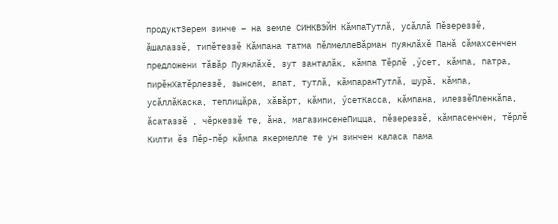продуктЗерем зинче – на земле СИНКВЭЙН КӑмпаТутлӑ, усӑллӑ Пӗзереззӗ, ӑшалаззӗ, типӗтеззӗ Кӑмпана татма пӗлмеллеВӑрман пуянлӑхӗ Панӑ сӑмахсенчен предложени тӑвӑр Пуянлӑхӗ, зут занталӑк, кӑмпа Тӗрлӗ ,ӳсет, кӑмпа, патра, пирӗнХатӗрлеззӗ, зынсем, апат, тутлӑ, кӑмпаранТутлӑ, шурӑ, кӑмпа, усӑллӑКаска, теплицӑра, хӑвӑрт, кӑмпи, ӳсетКасса, кӑмпана, илеззӗПленкӑпа, ӑсатаззӗ , чӗркеззӗ те, ӑна, магазинсенеПицца, пӗзереззӗ, кӑмпасенчен, тӗрлӗ Килти ĕз Пӗр-пӗр кӑмпа якермелле те ун зинчен каласа пама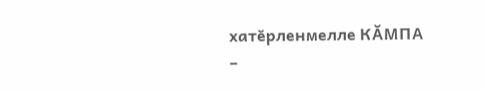хатӗрленмелле КĂМПА –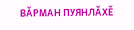ВĂРМАН ПУЯНЛĂХĔ